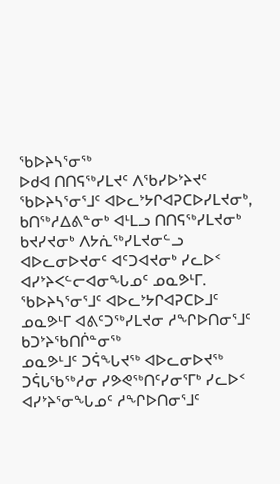ᖃᐅᔨᓴᕐᓂᖅ
ᐅᑯᐊ ᑎᑎᕋᖅᓯᒪᔪᑦ ᐱᖃᓯᐅᔾᔨᔪᑦ ᖃᐅᔨᓴᕐᓂᕐᒧᑦ ᐊᐅᓚᔾᔭᒋᐊᕈᑕᐅᓯᒪᔪᓂᒃ, ᑲᑎᖅᓱᐃᕕᓐᓂᒃ ᐊᒻᒪᓗ ᑎᑎᕋᖅᓯᒪᔪᓂᒃ ᑲᔪᓯᔪᓂᒃ ᐱᔭᕇᖅᓯᒪᔪᓂᓪᓗ ᐊᐅᓚᓂᐅᔪᓂᑦ ᐊᑦᑐᐊᔪᓂᒃ ᓯᓚᐅᑉ ᐊᓯᔾᔨᐸᓪᓕᐊᓂᖓᓄᑦ ᓄᓇᕗᒻᒥ.
ᖃᐅᔨᓴᕐᓂᕐᒧᑦ ᐊᐅᓚᔾᔭᒋᐊᕈᑕᐅᒧᑦ
ᓄᓇᕗᒻᒥ ᐊᕕᑦᑐᖅᓯᒪᔪᓂ ᓱᖏᐅᑎᓂᕐᒧᑦ ᑲᑐᔾᔨᖃᑎᒌᓐᓂᖅ
ᓄᓇᕗᒻᒧᑦ ᑐᕌᖓᔪᖅ ᐊᐅᓚᓂᐅᔪᖅ ᑐᕌᒐᖃᖅᓱᓂ ᓯᕗᕙᖅᑎᑦᓯᓂᕐᒥᒃ ᓯᓚᐅᑉ ᐊᓯᔾᔨᕐᓂᖓᓄᑦ ᓱᖏᐅᑎᓂᕐᒧᑦ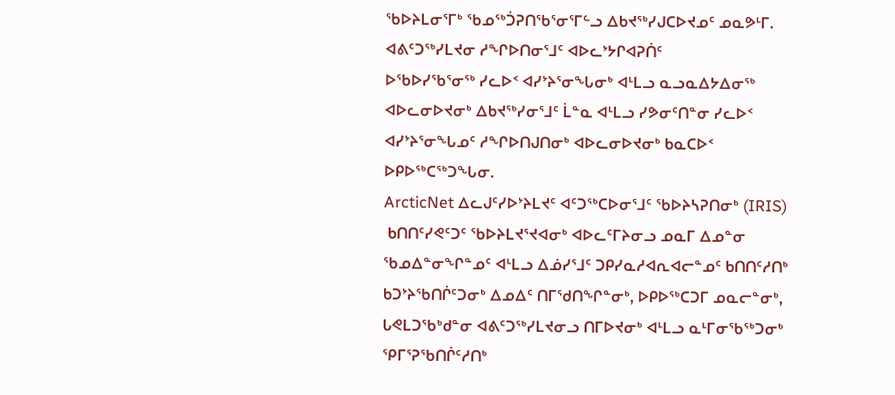ᖃᐅᔨᒪᓂᕐᒥᒃ ᖃᓄᖅᑑᕈᑎᖃᕐᓂᕐᒥᓪᓗ ᐃᑲᔪᖅᓯᒍᑕᐅᔪᓄᑦ ᓄᓇᕗᒻᒥ.
ᐊᕕᑦᑐᖅᓯᒪᔪᓂ ᓱᖏᐅᑎᓂᕐᒧᑦ ᐊᐅᓚᔾᔭᒋᐊᕈᑏᑦ
ᐅᖃᐅᓯᖃᕐᓂᖅ ᓯᓚᐅᑉ ᐊᓯᔾᔨᕐᓂᖓᓂᒃ ᐊᒻᒪᓗ ᓇᓗᓇᐃᔭᐃᓂᖅ ᐊᐅᓚᓂᐅᔪᓂᒃ ᐃᑲᔪᖅᓯᓂᕐᒧᑦ ᒫᓐᓇ ᐊᒻᒪᓗ ᓯᕗᓂᑦᑎᓐᓂ ᓯᓚᐅᑉ ᐊᓯᔾᔨᕐᓂᖓᓄᑦ ᓱᖏᐅᑎᒍᑎᓂᒃ ᐊᐅᓚᓂᐅᔪᓂᒃ ᑲᓇᑕᐅᑉ ᐅᑭᐅᖅᑕᖅᑐᖓᓂ.
ArcticNet ᐃᓚᒍᑦᓯᐅᔾᔨᒪᔪᑦ ᐊᑦᑐᖅᑕᐅᓂᕐᒧᑦ ᖃᐅᔨᓴᕈᑎᓂᒃ (IRIS)
 ᑲᑎᑎᑦᓯᕙᑦᑐᑦ ᖃᐅᔨᒪᔪᕐᔪᐊᓂᒃ ᐊᐅᓚᑦᒥᔨᓂᓗ ᓄᓇᒥ ᐃᓄᓐᓂ ᖃᓄᐃᓐᓂᖏᓐᓄᑦ ᐊᒻᒪᓗ ᐃᓅᓯᕐᒧᑦ ᑐᑭᓯᓇᓱᐊᕆᐊᓕᓐᓄᑦ ᑲᑎᑎᑦᓱᑎᒃ ᑲᑐᔾᔨᖃᑎᒌᑦᑐᓂᒃ ᐃᓄᐃᑦ ᑎᒥᖁᑎᖏᓐᓂᒃ, ᐅᑭᐅᖅᑕᑐᒥ ᓄᓇᓕᓐᓂᒃ, ᒐᕙᒪᑐᖃᒃᑯᓐᓂ ᐊᕕᑦᑐᖅᓯᒪᔪᓂᓗ ᑎᒥᐅᔪᓂᒃ ᐊᒻᒪᓗ ᓇᒻᒥᓂᖃᖅᑐᓂᒃ ᕿᒥᕐᕈᖃᑎᒌᑦᓱᑎᒃ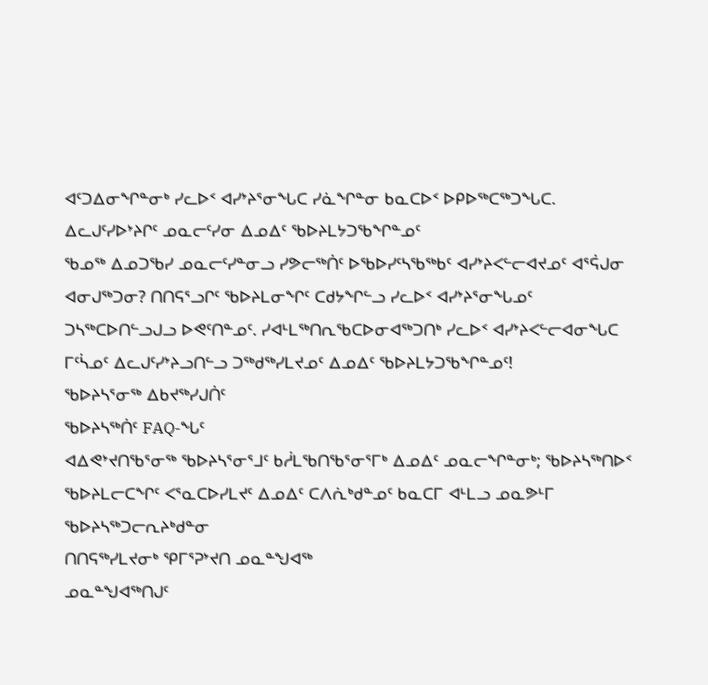ᐊᑦᑐᐃᓂᖏᓐᓂᒃ ᓯᓚᐅᑉ ᐊᓯᔾᔨᕐᓂᖓᑕ ᓯᓈᖏᓐᓂ ᑲᓇᑕᐅᑉ ᐅᑭᐅᖅᑕᖅᑐᖓᑕ.
ᐃᓚᒍᑦᓯᐅᔾᔨᒋᑦ ᓄᓇᓕᑦᓯᓂ ᐃᓄᐃᑦ ᖃᐅᔨᒪᔭᑐᖃᖏᓐᓄᑦ
ᖃᓄᖅ ᐃᓄᑐᖃᓯ ᓄᓇᓕᑦᓯᓐᓂᓗ ᓯᕗᓕᖅᑏᑦ ᐅᖃᐅᓯᑦᓴᖃᖅᑲᑦ ᐊᓯᔾᔨᐸᓪᓕᐊᔪᓄᑦ ᐊᕐᕌᒍᓂ ᐊᓂᒍᖅᑐᓂ? ᑎᑎᕋᕐᓗᒋᑦ ᖃᐅᔨᒪᓂᖏᑦ ᑕᑯᔭᖏᓪᓗ ᓯᓚᐅᑉ ᐊᓯᔾᔨᕐᓂᖓᓄᑦ ᑐᓴᖅᑕᐅᑎᓪᓗᒍᓗ ᐅᕙᑦᑎᓐᓄᑦ. ᓯᐊᒻᒪᖅᑎᕆᖃᑕᐅᓂᐊᖅᑐᑎᒃ ᓯᓚᐅᑉ ᐊᓯᔾᔨᐸᓪᓕᐊᓂᖓᑕ ᒥᑦᓵᓄᑦ ᐃᓚᒍᑦᓯᔾᔨᓗᑎᓪᓗ ᑐᖅᑯᖅᓯᒪᔪᓄᑦ ᐃᓄᐃᑦ ᖃᐅᔨᒪᔭᑐᖃᖏᓐᓄᑦ!
ᖃᐅᔨᓴᕐᓂᖅ ᐃᑲᔪᖅᓯᒍᑏᑦ
ᖃᐅᔨᓴᖅᑏᑦ FAQ-ᖓᑦ
ᐊᐃᕙᔾᔪᑎᖃᕐᓂᖅ ᖃᐅᔨᓴᕐᓂᕐᒧᑦ ᑲᓲᒪᖃᑎᖃᕐᓂᕐᒥᒃ ᐃᓄᐃᑦ ᓄᓇᓕᖏᓐᓂᒃ; ᖃᐅᔨᓴᖅᑎᐅᑉ ᖃᐅᔨᒪᓕᑕᖏᑦ ᐸᕐᓇᑕᐅᓯᒪᔪᑦ ᐃᓄᐃᑦ ᑕᐱᕇᒃᑯᓐᓄᑦ ᑲᓇᑕᒥ ᐊᒻᒪᓗ ᓄᓇᕗᒻᒥ ᖃᐅᔨᓴᖅᑐᓕᕆᔨᒃᑯᓐᓂ
ᑎᑎᕋᖅᓯᒪᔪᓂᒃ ᕿᒥᕐᕈᔾᔪᑎ ᓄᓇᓐᖑᐊᖅ
ᓄᓇᓐᖑᐊᖅᑎᒍᑦ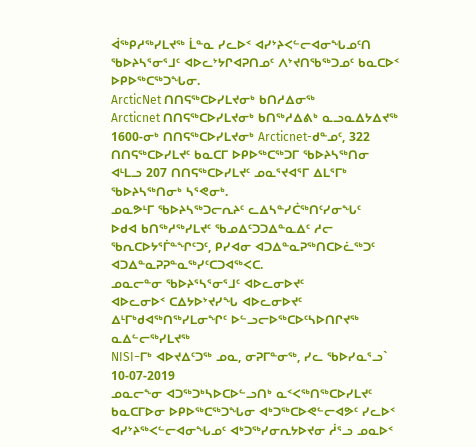ᐋᖅᑭᓱᖅᓯᒪᔪᖅ ᒫᓐᓇ ᓯᓚᐅᑉ ᐊᓯᔾᔨᐸᓪᓕᐊᓂᖓᓄᑦᑎ ᖃᐅᔨᓴᕐᓂᕐᒧᑦ ᐊᐅᓚᔾᔭᒋᐊᕈᑎᓄᑦ ᐱᔾᔪᑎᖃᖅᑐᓄᑦ ᑲᓇᑕᐅᑉ ᐅᑭᐅᖅᑕᖅᑐᖓᓂ.
ArcticNet ᑎᑎᕋᖅᑕᐅᓯᒪᔪᓂᒃ ᑲᑎᓱᐃᓂᖅ
Arcticnet ᑎᑎᕋᖅᑕᐅᓯᒪᔪᓂᒃ ᑲᑎᖅᓱᐃᕕᒃ ᓇᓗᓇᐃᔭᐃᔪᖅ 1600-ᓂᒃ ᑎᑎᕋᖅᑕᐅᓯᒪᔪᓂᒃ Arcticnet-ᑯᓐᓄᑦ, 322 ᑎᑎᕋᖅᑕᐅᓯᒪᔪᑦ ᑲᓇᑕᒥ ᐅᑭᐅᖅᑕᖅᑐᒥ ᖃᐅᔨᓴᖅᑎᓂ ᐊᒻᒪᓗ 207 ᑎᑎᕋᖅᑕᐅᓯᒪᔪᑦ ᓄᓇᕐᔪᐊᕐᒥ ᐃᒪᕐᒥᒃ ᖃᐅᔨᓴᖅᑎᓂᒃ ᓴᕐᕙᓂᒃ.
ᓄᓇᕗᒻᒥ ᖃᐅᔨᓴᖅᑐᓕᕆᔨᑦ ᓚᐃᓴᓐᓯᑖᖅᑎᑦᓯᓂᖓᑦ
ᐅᑯᐊ ᑲᑎᖅᓱᖅᓯᒪᔪᑦ ᖃᓄᐃᑦᑐᑐᐃᓐᓇᐃᑦ ᓱᓕ ᖃᕆᑕᐅᔭᕐᒦᓐᖏᑦᑐᑦ, ᑭᓯᐊᓂ ᐊᑐᐃᓐᓇᕈᖅᑎᑕᐅᓛᖅᑐᑦ ᐊᑐᐃᓐᓇᕈᕈᓐᓇᖅᓯᑦᑕᑐᐊᖅᐸᑕ.
ᓄᓇᓕᓐᓂ ᖃᐅᔨᕐᓴᕐᓂᕐᒧᑦ ᐊᐅᓚᓂᐅᔪᑦ
ᐊᐅᓚᓂᐅᑉ ᑕᐃᔭᐅᔾᔪᓯᖓ ᐊᐅᓚᓂᐅᔪᑦ ᐃᒻᒥᒃᑯᐊᖅᑎᖅᓯᒪᓂᖏᑦ ᐅᓪᓗᓕᐅᖅᑕᐅᑦᓴᐅᑎᒋᔪᖅ ᓇᐃᓪᓕᖅᓯᒪᔪᖅ
NISI−ᒥᒃ ᐊᐅᔪᐃᑦᑐᖅ ᓄᓇ, ᓂᕈᒥᓐᓂᖅ, ᓯᓚ ᖃᐅᓯᓇᕐᓗ` 10-07-2019
ᓄᓇᓕᖕᓂ ᐊᑐᖅᑐᒃᓴᐅᑕᐅᓪᓗᑎᒃ ᓇᑉᐸᖅᑎᖅᑕᐅᓯᒪᔪᑦ ᑲᓇᑕᒥᐅᓂ ᐅᑭᐅᖅᑕᖅᑐᖓᓂ ᐊᒃᑐᖅᑕᐅᕙᓪᓕᐊᕗᑦ ᓯᓚᐅᑉ ᐊᓯᔾᔨᖅᐸᓪᓕᐊᓂᖓᓄᑦ ᐊᒃᑐᖅᓯᓂᕆᔭᐅᔪᓂ ᓲᕐᓗ ᓄᓇᐅᑉ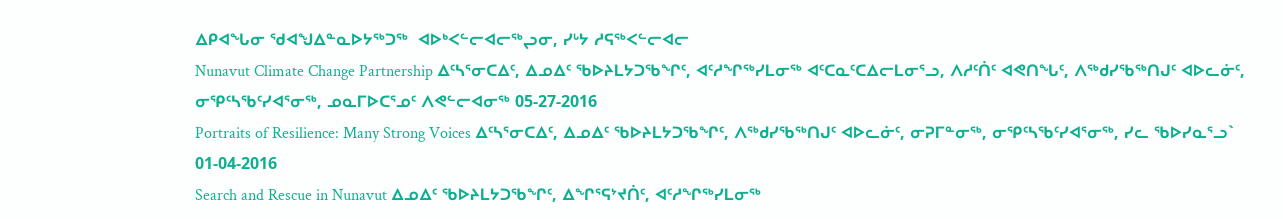ᐃᑭᐊᖓᓂ ᖁᐊᖑᐃᓐᓇᐅᔭᖅᑐᖅ  ᐊᐅᒃᐸᓪᓕᐊᓕᖅᖢᓂ, ᓯᒡᔭ ᓱᕋᖅᐸᓪᓕᐊᓕ
Nunavut Climate Change Partnership ᐃᑦᓴᕐᓂᑕᐃᑦ, ᐃᓄᐃᑦ ᖃᐅᔨᒪᔭᑐᖃᖏᑦ, ᐊᑦᓱᖏᖅᓯᒪᓂᖅ ᐊᑦᑕᓇᑦᑕᐃᓕᒪᓂᕐᓗ, ᐱᓱᑦᑏᑦ ᐊᕙᑎᖓᑦ, ᐱᖅᑯᓯᖃᖅᑎᒍᑦ ᐊᐅᓚᓃᑦ, ᓂᕿᑦᓴᖃᑦᓯᐊᕐᓂᖅ, ᓄᓇᒥᐅᑕᕐᓄᑦ ᐱᕙᓪᓕᐊᓂᖅ 05-27-2016
Portraits of Resilience: Many Strong Voices ᐃᑦᓴᕐᓂᑕᐃᑦ, ᐃᓄᐃᑦ ᖃᐅᔨᒪᔭᑐᖃᖏᑦ, ᐱᖅᑯᓯᖃᖅᑎᒍᑦ ᐊᐅᓚᓃᑦ, ᓂᕈᒥᓐᓂᖅ, ᓂᕿᑦᓴᖃᑦᓯᐊᕐᓂᖅ, ᓯᓚ ᖃᐅᓯᓇᕐᓗ` 01-04-2016
Search and Rescue in Nunavut ᐃᓄᐃᑦ ᖃᐅᔨᒪᔭᑐᖃᖏᑦ, ᐃᖏᕐᕋᔾᔪᑏᑦ, ᐊᑦᓱᖏᖅᓯᒪᓂᖅ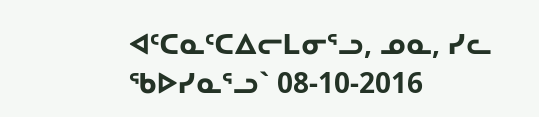ᐊᑦᑕᓇᑦᑕᐃᓕᒪᓂᕐᓗ, ᓄᓇ, ᓯᓚ ᖃᐅᓯᓇᕐᓗ` 08-10-2016